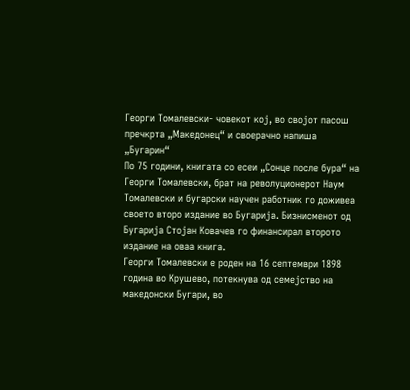Георги Томалевски- човекот кој, во својот пасош пречкрта „Македонец“ и своерачно напиша „Бугарин“
По 75 години, книгата со есеи „Сонце после бура“ на Георги Томалевски, брат на револуционерот Наум Томалевски и бугарски научен работник го доживеа своето второ издание во Бугарија. Бизнисменот од Бугарија Стојан Ковачев го финансирал второто издание на оваа книга.
Георги Томалевски е роден на 16 септември 1898 година во Крушево, потекнува од семејство на македонски Бугари, во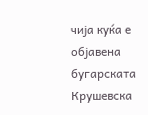чија куќа е објавена бугарската Крушевска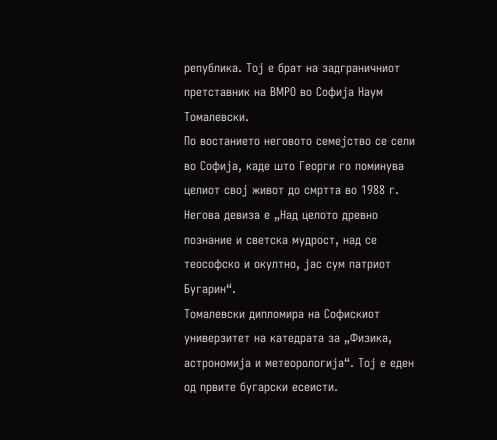република. Тој е брат на задграничниот претставник на ВМРО во Софија Наум Томалевски.
По востанието неговото семејство се сели во Софија, каде што Георги го поминува целиот свој живот до смртта во 1988 г.
Негова девиза е „Над целото древно познание и светска мудрост, над се теософско и окултно, јас сум патриот Бугарин“.
Томалевски дипломира на Софискиот универзитет на катедрата за „Физика, астрономија и метеорологија“. Тој е еден од првите бугарски есеисти.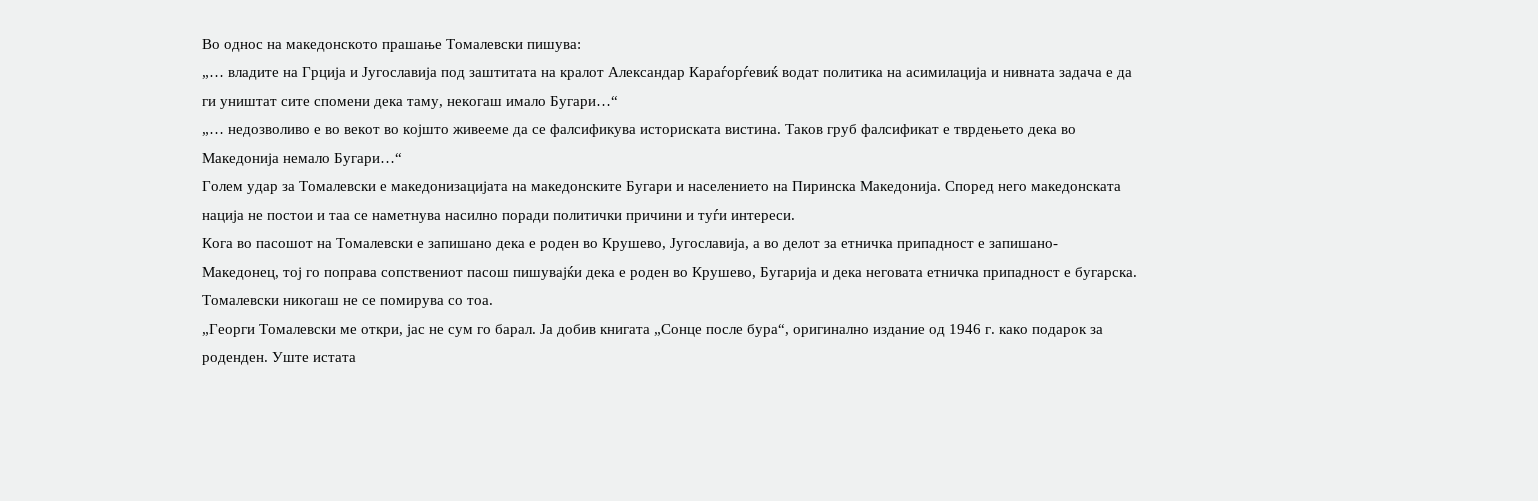Во однос на македонското прашање Томалевски пишува:
„… владите на Грција и Југославија под заштитата на кралот Александар Караѓорѓевиќ водат политика на асимилација и нивната задача е да ги уништат сите спомени дека таму, некогаш имало Бугари…“
„… недозволиво е во векот во којшто живееме да се фалсификува историската вистина. Таков груб фалсификат е тврдењето дека во Македонија немало Бугари…“
Голем удар за Томалевски е македонизацијата на македонските Бугари и населението на Пиринска Македонија. Според него македонската нација не постои и таа се наметнува насилно поради политички причини и туѓи интереси.
Кога во пасошот на Томалевски е запишано дека е роден во Крушево, Југославија, а во делот за етничка припадност е запишано- Македонец, тој го поправа сопствениот пасош пишувајќи дека е роден во Крушево, Бугарија и дека неговата етничка припадност е бугарска. Томалевски никогаш не се помирува со тоа.
„Георги Томалевски ме откри, јас не сум го барал. Ја добив книгата „Сонце после бура“, оригинално издание од 1946 г. како подарок за роденден. Уште истата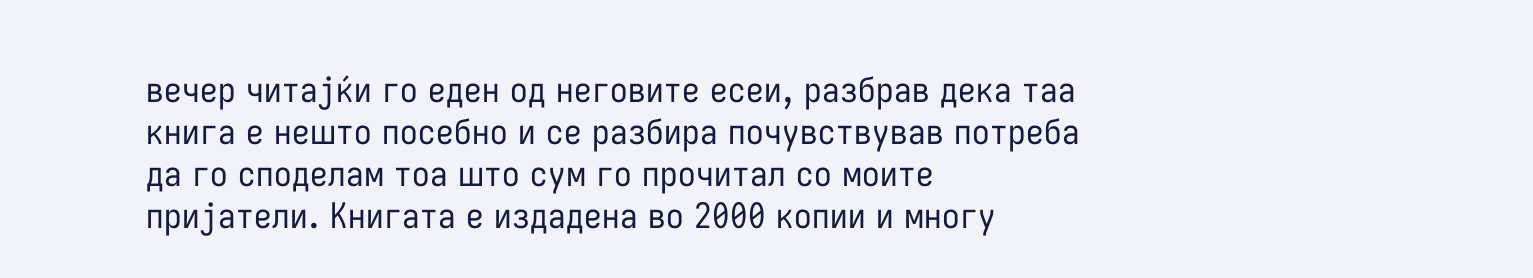вечер читајќи го еден од неговите есеи, разбрав дека таа книга е нешто посебно и се разбира почувствував потреба да го споделам тоа што сум го прочитал со моите пријатели. Книгата е издадена во 2000 копии и многу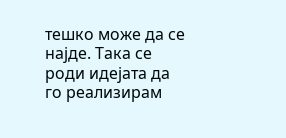тешко може да се најде. Така се роди идејата да го реализирам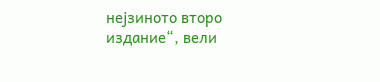нејзиното второ издание“, вели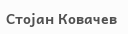Стојан Ковачев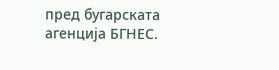пред бугарската агенција БГНЕС.